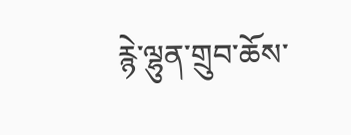རྙེ་ལྷུན་གྲུབ་ཆོས་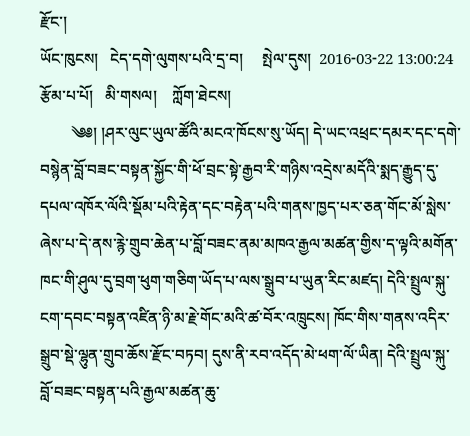རྫོང་།
ཡོང་ཁུངས།   ངེད་དགེ་ལུགས་པའི་དྲ་བ།     སྤེལ་དུས།  2016-03-22 13:00:24     རྩོམ་པ་པོ།   མི་གསལ།    ཀློག་ཐེངས།
        ༄༅། །ཤར་ལུང་ཡུལ་ཚོའི་མངའ་ཁོངས་སུ་ཡོད། དེ་ཡང་འཕྲང་དམར་དང་དགེ་བསྙེན་བློ་བཟང་བསྟན་སྐྱོང་གི་ཕོ་བྲང་སྟེ་རྒྱབ་རི་གཉིས་འདྲེས་མདོའི་སྨད་རྒྱུད་དུ་དཔལ་འཁོར་ལོའི་སྡོམ་པའི་རྟེན་དང་བརྟེན་པའི་གནས་ཁྱད་པར་ཅན་གོང་མོ་སླེས་ཞེས་པ་དེ་ནས་རྙེ་གྲུབ་ཆེན་པ་བློ་བཟང་ནམ་མཁའ་རྒྱལ་མཚན་གྱིས་ད་ལྟའི་མགོན་ཁང་གི་ཤུལ་དུ་བྲག་ཕུག་གཅིག་ཡོད་པ་ལས་སྒྲུབ་པ་ཡུན་རིང་མཛད། དེའི་སྤྲུལ་སྐུ་ངག་དབང་བསྟན་འཛིན་ཉི་མ་རྗེ་གོང་མའི་ཚ་བོར་འཁྲུངས། ཁོང་གིས་གནས་འདིར་སྒྲུབ་སྡེ་ལྷུན་གྲུབ་ཆོས་རྫོང་བཏབ། དུས་ནི་རབ་འདོད་མེ་ཕག་ལོ་ཡིན། དེའི་སྤྲུལ་སྐུ་བློ་བཟང་བསྟན་པའི་རྒྱལ་མཚན་ཆུ་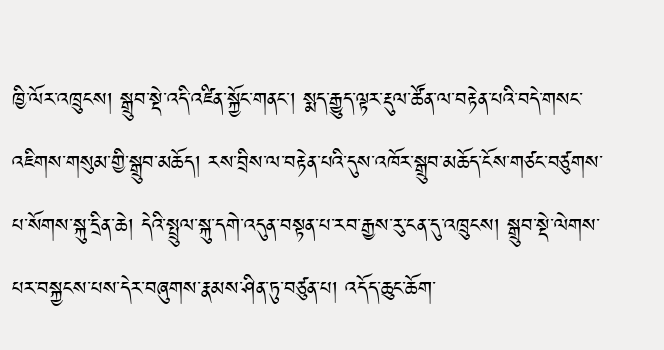ཁྱི་ལོར་འཁྲུངས། སྒྲུབ་སྡེ་འདི་འཛིན་སྐྱོང་གནང་། སྨད་རྒྱུད་ལྟར་རྡུལ་ཚོན་ལ་བརྟེན་པའི་བདེ་གསང་འཇིགས་གསུམ་གྱི་སྒྲུབ་མཆོད། རས་བྲིས་ལ་བརྟེན་པའི་དུས་འཁོར་སྒྲུབ་མཆོད་ངོས་གཙང་བཙུགས་པ་སོགས་སྐུ་དྲིན་ཆེ། དེའི་སྤྲུལ་སྐུ་དགེ་འདུན་བསྟན་པ་རབ་རྒྱས་རུ་ངན་དུ་འཁྲུངས། སྒྲུབ་སྡེ་ལེགས་པར་བསྐྱངས་པས་དེར་བཞུགས་རྣམས་ཤིན་ཏུ་བཙུན་པ། འདོད་ཆུང་ཆོག་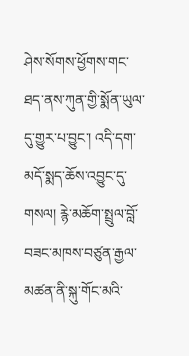ཤེས་སོགས་ཕྱོགས་གང་ཐད་ནས་ཀུན་གྱི་སྨོན་ཡུལ་དུ་གྱུར་པ་བྱུང་། འདི་དག་མདོ་སྨད་ཆོས་འབྱུང་དུ་གསལ། རྙེ་མཆོག་སྤྲུལ་བློ་བཟང་མཁས་བཙུན་རྒྱལ་མཚན་ནི་སྐུ་གོང་མའི་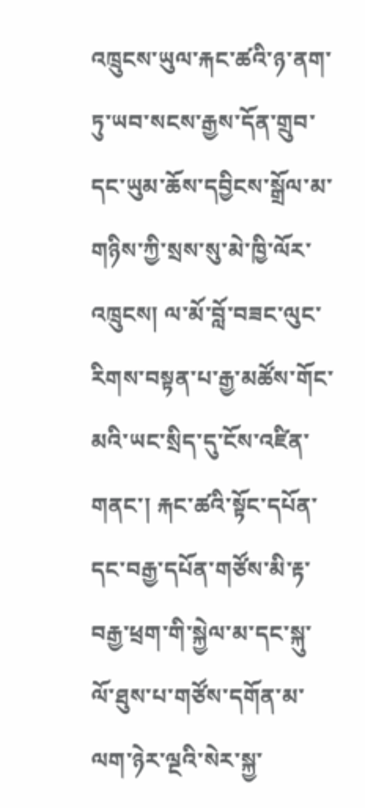འཁྲུངས་ཡུལ་རྐང་ཚའི་ཉ་ནག་ཏུ་ཡབ་སངས་རྒྱས་དོན་གྲུབ་དང་ཡུམ་ཆོས་དབྱིངས་སྒྲོལ་མ་གཉིས་ཀྱི་སྲས་སུ་མེ་ཁྱི་ལོར་འཁྲུངས། ལ་མོ་བློ་བཟང་ལུང་རིགས་བསྟན་པ་རྒྱ་མཚོས་གོང་མའི་ཡང་སྲིད་དུ་ངོས་འཛིན་གནང་། རྐང་ཚའི་སྟོང་དཔོན་དང་བརྒྱ་དཔོན་གཙོས་མི་རྟ་བརྒྱ་ཕྲག་གི་སྐྱེལ་མ་དང་སྐུ་ལོ་ཐུས་པ་གཙོས་དགོན་མ་ལག་ཉེར་ལྔའི་སེར་སྐྱ་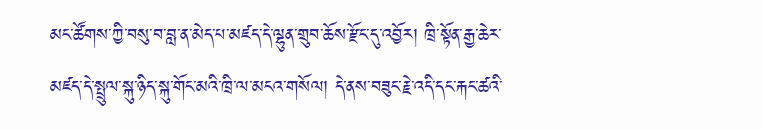མང་ཚོགས་ཀྱི་བསུ་བ་བླ་ན་མེད་པ་མཛད་དེ་ལྷུན་གྲུབ་ཆོས་རྫོང་དུ་འབྱོར། ཁྲི་སྟོན་རྒྱ་ཆེར་མཛད་དེ་སྤྲུལ་སྐུ་ཉིད་སྐུ་གོང་མའི་ཁྲི་ལ་མངའ་གསོལ། དེ་ནས་བཟུང་རྗེ་འདི་དང་རྐང་ཚའི་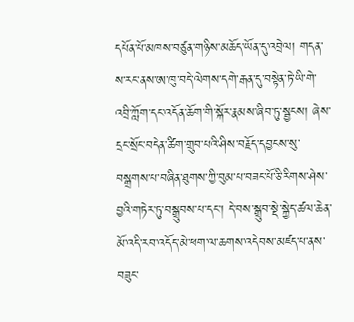དཔོན་པོ་མཁས་བཙུན་གཉིས་མཆོད་ཡོན་དུ་འབྲེལ། གདན་ས་རང་ནས་ཨ་ཁུ་བདེ་ལེགས་དགེ་རྒན་དུ་བསྟེན་ཏེ་ཡི་གེ་འབྲི་ཀློག་དང་འདོན་ཆོག་གི་སྐོར་རྣམས་ཞིབ་ཏུ་སྦྱངས། ཞེས་དྲང་སྲོང་བདེན་ཚིག་གྲུབ་པའི་ཤིས་བརྗོད་དབྱངས་སུ་བསྒྲགས་པ་བཞིན་ཐུགས་ཀྱི་བུམ་པ་བཟང་པོ་ཅི་རིགས་ཤེས་བྱའི་གཏེར་ཏུ་བསྒྲུབས་པ་དང་། དེ་བས་སྒྲུབ་སྡེ་སྐྱེད་ཚལ་ཆེན་མོ་འདི་རབ་འདོད་མེ་ཕག་ལ་ཆགས་འདེབས་མཛད་པ་ནས་བཟུང་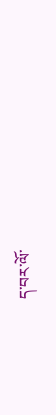ད་བར་ལོ་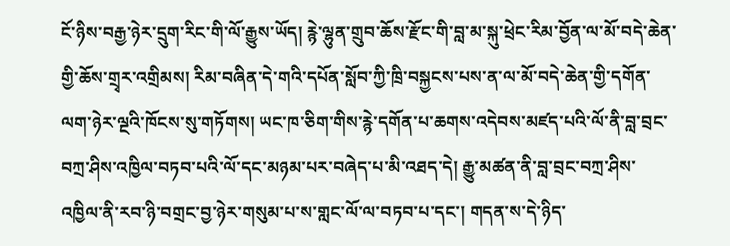ངོ་ཉིས་བརྒྱ་ཉེར་དྲུག་རིང་གི་ལོ་རྒྱུས་ཡོད། རྙེ་ལྷུན་གྲུབ་ཆོས་རྫོང་གི་བླ་མ་སྐུ་ཕྲེང་རིམ་བྱོན་ལ་མོ་བདེ་ཆེན་གྱི་ཆོས་གྲྭར་འགྲིམས། རིམ་བཞིན་དེ་གའི་དཔོན་སློབ་ཀྱི་ཁྲི་བསྐྱངས་པས་ན་ལ་མོ་བདེ་ཆེན་གྱི་དགོན་ལག་ཉེར་ལྔའི་ཁོངས་སུ་གཏོགས། ཡང་ཁ་ཅིག་གིས་རྙེ་དགོན་པ་ཆགས་འདེབས་མཛད་པའི་ལོ་ནི་བླ་བྲང་བཀྲ་ཤིས་འཁྱིལ་བཏབ་པའི་ལོ་དང་མཉམ་པར་བཞེད་པ་མི་འཐད་དེ། རྒྱུ་མཚན་ནི་བླ་བྲང་བཀྲ་ཤིས་འཁྱིལ་ནི་རབ་ཉི་བགྲང་བྱ་ཉེར་གསུམ་པ་ས་གླང་ལོ་ལ་བཏབ་པ་དང་། གདན་ས་དེ་ཉིད་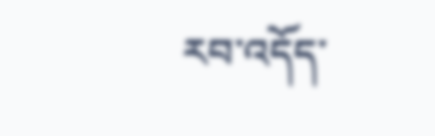རབ་འདོད་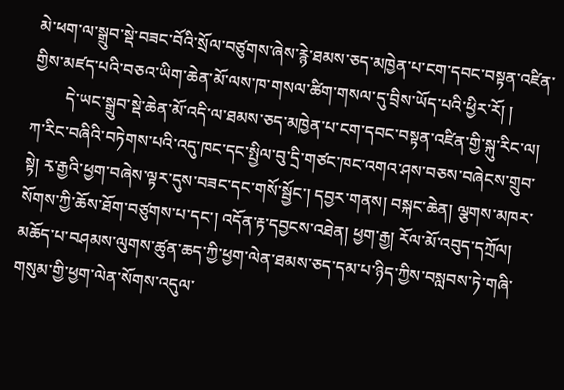མེ་ཕག་ལ་སྒྲུབ་སྡེ་བཟང་བོའི་སྲོལ་བཙུགས་ཞེས་རྙེ་ཐམས་ཅད་མཁྱེན་པ་ངག་དབང་བསྟན་འཛིན་གྱིས་མཛད་པའི་བཅའ་ཡིག་ཆེན་མོ་ལས་ཁ་གསལ་ཚིག་གསལ་དུ་བྲིས་ཡོད་པའི་ཕྱིར་རོ། །
        དེ་ཡང་སྒྲུབ་སྡེ་ཆེན་མོ་འདི་ལ་ཐམས་ཅད་མཁྱེན་པ་ངག་དབང་བསྟན་འཛིན་གྱི་སྐུ་རིང་ལ། ཀ་རིང་བཞིའི་བཏེགས་པའི་འདུ་ཁང་དང་སྤྱིལ་བུ་དྲི་གཙང་ཁང་འགའ་ཤས་བཅས་བཞེངས་གྲུབ་སྟེ། རྭ་རྒྱའི་ཕྱག་བཞེས་ལྟར་དུས་བཟང་དང་གསོ་སྦྱོང་། དབྱར་གནས། བསྐང་ཆེན། ལྕགས་མཁར་སོགས་ཀྱི་ཆོས་ཐོག་བཙུགས་པ་དང་། འདོན་རྟ་དབྱངས་འཐེན། ཕྱག་རྒྱ། རོལ་མོ་འབུད་དཀྲོལ། མཆོད་པ་བཤམས་ལུགས་ཚུན་ཆད་ཀྱི་ཕྱག་ལེན་ཐམས་ཅད་དམ་པ་ཉིད་ཀྱིས་བསླབས་ཏེ་གཞི་གསུམ་གྱི་ཕྱག་ལེན་སོགས་འདུལ་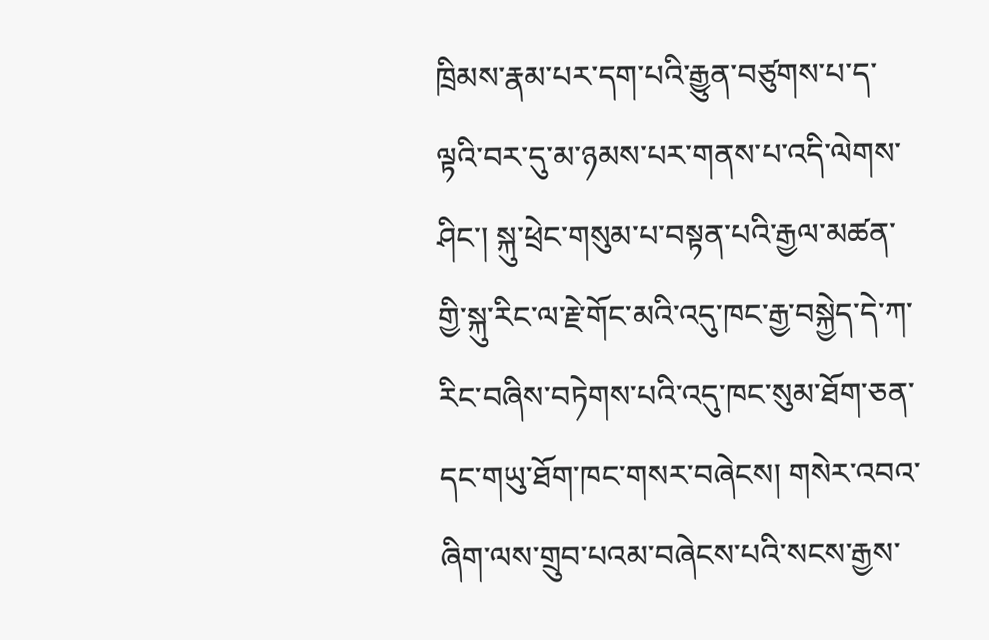ཁྲིམས་རྣམ་པར་དག་པའི་རྒྱུན་བཙུགས་པ་ད་ལྟའི་བར་དུ་མ་ཉམས་པར་གནས་པ་འདི་ལེགས་ཤིང་། སྐུ་ཕྲེང་གསུམ་པ་བསྟན་པའི་རྒྱལ་མཚན་གྱི་སྐུ་རིང་ལ་རྗེ་གོང་མའི་འདུ་ཁང་རྒྱ་བསྐྱེད་དེ་ཀ་རིང་བཞིས་བཏེགས་པའི་འདུ་ཁང་སུམ་ཐོག་ཅན་དང་གཡུ་ཐོག་ཁང་གསར་བཞེངས། གསེར་འབའ་ཞིག་ལས་གྲུབ་པའམ་བཞེངས་པའི་སངས་རྒྱས་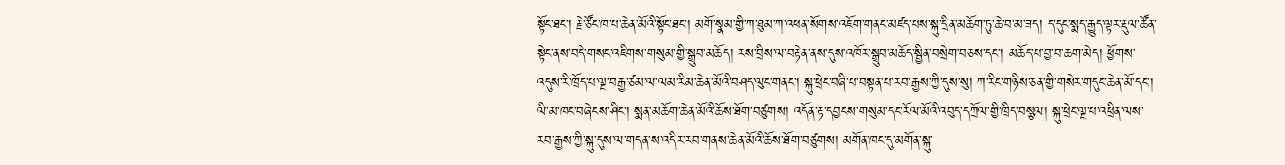སྟོང་ཐང་། རྗེ་ཙོང་ཁ་པ་ཆེན་མོའི་སྟོང་ཐང་། མགོ་སྣམ་གྱི་ཀ་ཐུམ་ཀ་འཕན་སོགས་འཇོག་གནང་མཛད་པས་སྐུ་དྲིན་མཆོག་ཏུ་ཆེ་བ་མ་ཟད། ད་དུང་སྨད་རྒྱུད་ལྟར་རྡུལ་ཚོན་སྟེང་ནས་བདེ་གསང་འཇིགས་གསུམ་གྱི་སྒྲུབ་མཆོད། རས་བྲིས་ལ་བརྟེན་ནས་དུས་འཁོར་སྒྲུབ་མཆོད་སྦྱིན་བསྲེག་བཅས་དང་། མཆོད་པ་བྱ་བ་ཆག་མེད། ཕྱོགས་འདུས་རི་ཁྲོད་པ་ལྔ་བརྒྱ་ཙམ་ལ་ལམ་རིམ་ཆེན་མོའི་བཤད་ལུང་གནང་། སྐུ་ཕྲེང་བཞི་པ་བསྟན་པ་རབ་རྒྱས་ཀྱི་དུས་སུ། ཀ་རིང་གཉིས་ཅན་གྱི་གསེར་གདུང་ཆེན་མོ་དང་། ལི་མ་ཁང་བཞེངས་ཤིང་། སྨན་མཆོག་ཆེན་མོའི་ཆོས་ཐོག་བཙུགས། འདོན་རྟ་དབྱངས་གསུམ་དང་རོལ་མོའི་འབུད་དཀྲོལ་གྱི་ཁྲིད་བསྩལ། སྐུ་ཕྲེང་ལྔ་པ་འཕྲིན་ལས་རབ་རྒྱས་ཀྱི་སྐུ་དུས་ལ་གདན་ས་འདིར་རབ་གནས་ཆེན་མོའི་ཆོས་ཐོག་བཙུགས། མགོན་ཁང་དུ་མགོན་སྐུ་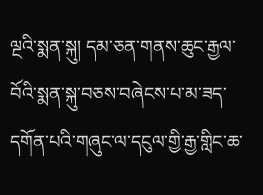ལྔའི་སྨན་སྐུ། དམ་ཅན་གནས་ཆུང་རྒྱལ་བོའི་སྨན་སྐུ་བཅས་བཞེངས་པ་མ་ཟད་དགོན་པའི་གཞུང་ལ་དངུལ་གྱི་རྒྱ་གླིང་ཆ་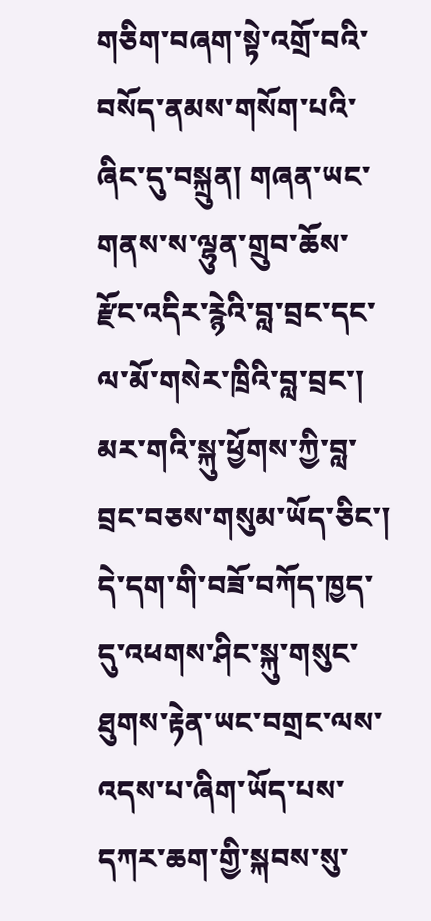གཅིག་བཞག་སྟེ་འགྲོ་བའི་བསོད་ནམས་གསོག་པའི་ཞིང་དུ་བསྐྲུན། གཞན་ཡང་གནས་ས་ལྷུན་གྲུབ་ཆོས་རྫོང་འདིར་རྙེའི་བླ་བྲང་དང་ལ་མོ་གསེར་ཁྲིའི་བླ་བྲང་། མར་གའི་སྐུ་ཕྱོགས་ཀྱི་བླ་བྲང་བཅས་གསུམ་ཡོད་ཅིང་། དེ་དག་གི་བཟོ་བཀོད་ཁྱད་དུ་འཕགས་ཤིང་སྐུ་གསུང་ཐུགས་རྟེན་ཡང་བགྲང་ལས་འདས་པ་ཞིག་ཡོད་པས་དཀར་ཆག་གྱི་སྐབས་སུ་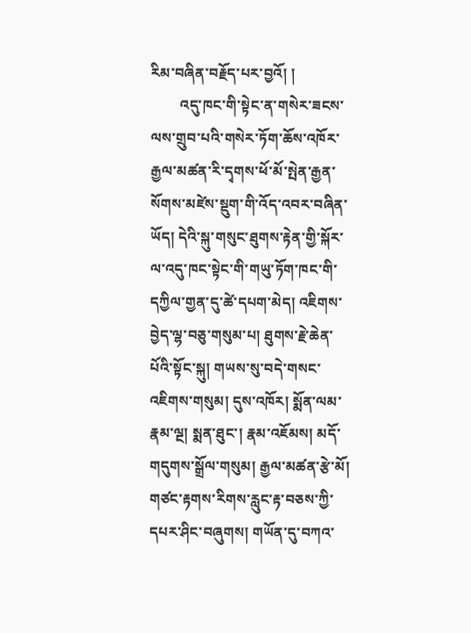རིམ་བཞིན་བརྗོད་པར་བྱའོ། །
        འདུ་ཁང་གི་སྟེང་ན་གསེར་ཟངས་ལས་གྲུབ་པའི་གསེར་ཏོག་ཆོས་འཁོར་རྒྱལ་མཚན་རི་དྭགས་ཕོ་མོ་སྤེན་རྒྱན་སོགས་མཛེས་སྡུག་གི་འོད་འབར་བཞིན་ཡོད། དེའི་སྐུ་གསུང་ཐུགས་རྟེན་གྱི་སྐོར་ལ་འདུ་ཁང་སྟེང་གི་གཡུ་ཏོག་ཁང་གི་དཀྱིལ་གྱན་དུ་ཚེ་དཔག་མེད། འཇིགས་བྱེད་ལྷ་བཅུ་གསུམ་པ། ཐུགས་རྗེ་ཆེན་པོའི་སྟོང་སྐུ། གཡས་སུ་བདེ་གསང་འཇིགས་གསུམ། དུས་འཁོར། སྨོན་ལམ་རྣམ་ལྔ། སྨན་ཐུང་། རྣམ་འཇོམས། མདོ་གདུགས་སྒྲོལ་གསུམ། རྒྱལ་མཚན་རྩེ་མོ། གཙང་རྟགས་རིགས་རླུང་རྟ་བཅས་ཀྱི་དཔར་ཤིང་བཞུགས། གཡོན་དུ་བཀའ་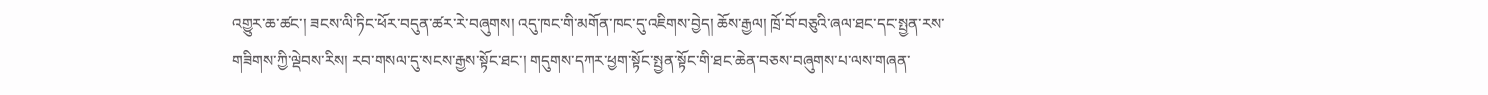འགྱུར་ཆ་ཚང་། ཟངས་ལི་ཏིང་ཕོར་བདུན་ཚར་རེ་བཞུགས། འདུ་ཁང་གི་མགོན་ཁང་དུ་འཇིགས་བྱེད། ཆོས་རྒྱལ། ཁྲོ་བོ་བཅུའི་ཞལ་ཐང་དང་སྤྱན་རས་གཟིགས་ཀྱི་ལྡེབས་རིས། རབ་གསལ་དུ་སངས་རྒྱས་སྟོང་ཐང་། གདུགས་དཀར་ཕྱག་སྟོང་སྤྱན་སྟོང་གི་ཐང་ཆེན་བཅས་བཞུགས་པ་ལས་གཞན་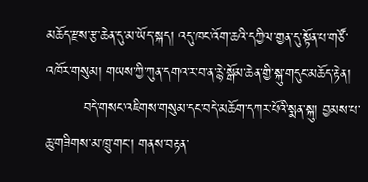མཆོད་རྫས་རྩ་ཆེན་དུ་མ་ཡོད་སྐད། འདུ་ཁང་འོག་ཆའི་དཀྱིལ་གྱན་དུ་སྟོན་པ་གཙོ་འཁོར་གསུམ། གཡས་ཀྱི་ཀུན་དགའ་ར་བ་ན་རྙེ་སྒོམ་ཆེན་གྱི་སྐུ་གདུང་མཆོད་རྟེན།
        བདེ་གསང་འཇིགས་གསུམ་དང་བདེ་མཆོག་དཀར་པོའི་སྨན་སྐུ། བྱམས་པ་ཆུ་གཟིགས་མ་ཁྲུ་གང་། གནས་བརྟན་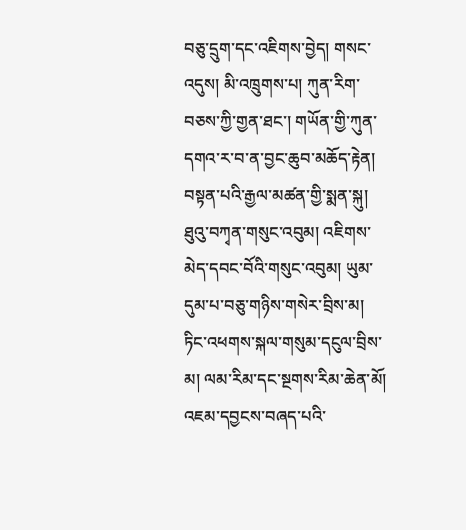བཅུ་དྲུག་དང་འཇིགས་བྱེད། གསང་འདུས། མི་འཁྲུགས་པ། ཀུན་རིག་བཅས་ཀྱི་གྱན་ཐང་། གཡོན་གྱི་ཀུན་དགའ་ར་བ་ན་བྱང་ཆུབ་མཆོད་རྟེན། བསྟན་པའི་རྒྱལ་མཚན་གྱི་སྨན་སྐུ། ཐུའུ་བཀྭན་གསུང་འབུམ། འཇིགས་མེད་དབང་བོའི་གསུང་འབུམ། ཡུམ་དུམ་པ་བཅུ་གཉིས་གསེར་བྲིས་མ། ཏིང་འཕགས་སྐལ་གསུམ་དངུལ་བྲིས་མ། ལམ་རིམ་དང་སྔགས་རིམ་ཆེན་མོ། འཇམ་དབྱངས་བཞད་པའི་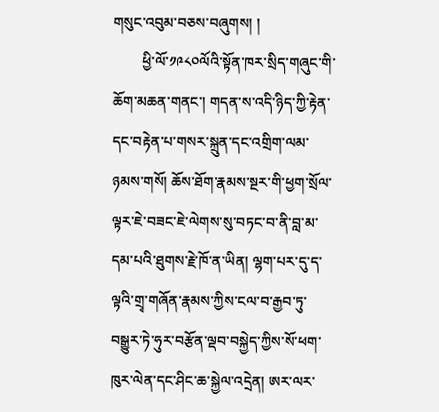གསུང་འབུམ་བཅས་བཞུགས། །
        ཕྱི་ལོ་༡༩༨༠ལོའི་སྟོན་ཁར་སྲིད་གཞུང་གི་ཆོག་མཆན་གནང་། གདན་ས་འདི་ཉིད་ཀྱི་རྟེན་དང་བརྟེན་པ་གསར་སྐྲུན་དང་འགྲིག་ལམ་ཉམས་གསོ། ཆོས་ཐོག་རྣམས་སྔར་གི་ཕྱག་སྲོལ་ལྟར་ཇེ་བཟང་ཇེ་ལེགས་སུ་བཏང་བ་ནི་བླ་མ་དམ་པའི་ཐུགས་རྗེ་ཁོ་ན་ཡིན། ལྷག་པར་དུ་ད་ལྟའི་གྲྭ་གཞོན་རྣམས་ཀྱིས་ངལ་བ་རྒྱབ་ཏུ་བསྒྱུར་ཏེ་ཧུར་བརྩོན་ལྡབ་བསྐྱེད་ཀྱིས་སོ་ཕག་ཁུར་ལེན་དང་ཤིང་ཆ་སྐྱེལ་འདྲེན། ཨར་ལར་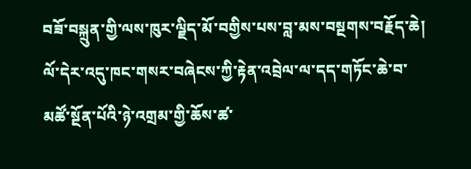བཟོ་བསྐྲུན་གྱི་ལས་ཁུར་ལྗིད་མོ་བགྱིས་པས་བླ་མས་བསྔགས་བརྗོད་ཆེ། ལོ་དེར་འདུ་ཁང་གསར་བཞེངས་ཀྱི་རྟེན་འབྲེལ་ལ་དད་གཏོང་ཆེ་བ་མཚོ་སྔོན་པོའི་ཉེ་འགྲམ་གྱི་ཆོས་ཚ་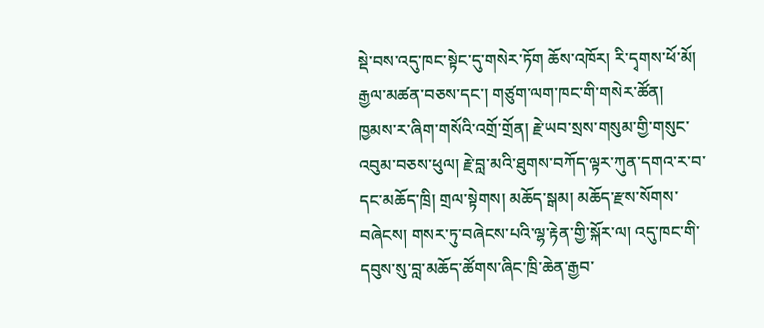སྡེ་བས་འདུ་ཁང་སྟེང་དུ་གསེར་ཏོག ཆོས་འཁོར། རི་དྭགས་ཕོ་མོ། རྒྱལ་མཚན་བཅས་དང་། གཙུག་ལག་ཁང་གི་གསེར་ཚོན། ཁྱམས་ར་ཞིག་གསོའི་འགྲོ་གྲོན། རྗེ་ཡབ་སྲས་གསུམ་གྱི་གསུང་འབུམ་བཅས་ཕུལ། རྗེ་བླ་མའི་ཐུགས་བཀོད་ལྟར་ཀུན་དགའ་ར་བ་དང་མཆོད་ཁྲི། གྲལ་སྟེགས། མཆོད་སྒམ། མཆོད་རྫས་སོགས་བཞེངས། གསར་ཏུ་བཞེངས་པའི་ལྷ་རྟེན་གྱི་སྐོར་ལ། འདུ་ཁང་གི་དབུས་སུ་བླ་མཆོད་ཚོགས་ཞིང་ཁྲི་ཆེན་རྒྱབ་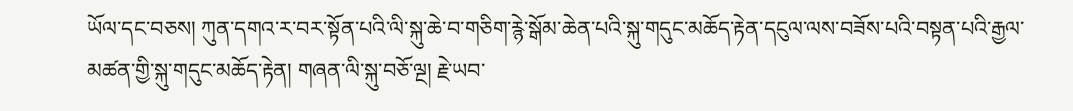ཡོལ་དང་བཅས། ཀུན་དགའ་ར་བར་སྟོན་པའི་ལི་སྐུ་ཆེ་བ་གཅིག་རྙེ་སྒོམ་ཆེན་པའི་སྐུ་གདུང་མཆོད་རྟེན་དངུལ་ལས་བཟོས་པའི་བསྟན་པའི་རྒྱལ་མཚན་གྱི་སྐུ་གདུང་མཆོད་རྟེན། གཞན་ལི་སྐུ་བཅོ་ལྔ། རྗེ་ཡབ་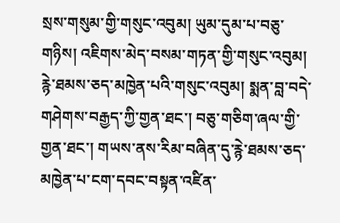སྲས་གསུམ་གྱི་གསུང་འབུམ། ཡུམ་དུམ་པ་བཅུ་གཉིས། འཇིགས་མེད་བསམ་གཏན་གྱི་གསུང་འབུམ། རྙེ་ཐམས་ཅད་མཁྱེན་པའི་གསུང་འབུམ། སྨན་བླ་བདེ་གཤེགས་བརྒྱད་ཀྱི་གྱན་ཐང་། བཅུ་གཅིག་ཞལ་གྱི་གྱན་ཐང་། གཡས་ནས་རིམ་བཞིན་དུ་རྙེ་ཐམས་ཅད་མཁྱེན་པ་ངག་དབང་བསྟན་འཛིན་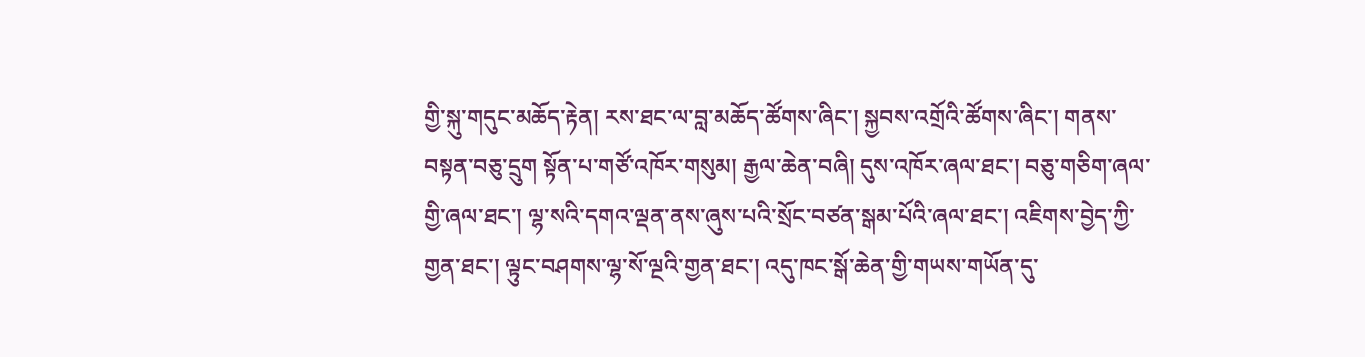གྱི་སྐུ་གདུང་མཆོད་རྟེན། རས་ཐང་ལ་བླ་མཆོད་ཚོགས་ཞིང་། སྐྱབས་འགྲོའི་ཚོགས་ཞིང་། གནས་བསྟན་བཅུ་དྲུག སྟོན་པ་གཙོ་འཁོར་གསུམ། རྒྱལ་ཆེན་བཞི། དུས་འཁོར་ཞལ་ཐང་། བཅུ་གཅིག་ཞལ་གྱི་ཞལ་ཐང་། ལྷ་སའི་དགའ་ལྡན་ནས་ཞུས་པའི་སྲོང་བཙན་སྒམ་པོའི་ཞལ་ཐང་། འཇིགས་བྱེད་ཀྱི་གྱན་ཐང་། ལྟུང་བཤགས་ལྷ་སོ་ལྔའི་གྱན་ཐང་། འདུ་ཁང་སྒོ་ཆེན་གྱི་གཡས་གཡོན་དུ་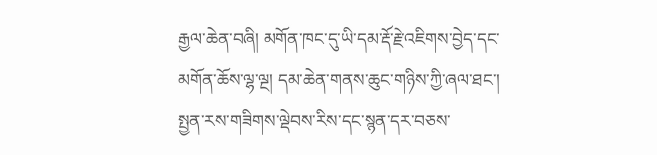རྒྱལ་ཆེན་བཞི། མགོན་ཁང་དུ་ཡི་དམ་རྡོ་རྗེ་འཇིགས་བྱེད་དང་མགོན་ཆོས་ལྷ་ལྔ། དམ་ཆེན་གནས་ཆུང་གཉིས་ཀྱི་ཞལ་ཐང་། སྤྱན་རས་གཟིགས་ལྡེབས་རིས་དང་སྙན་དར་བཅས་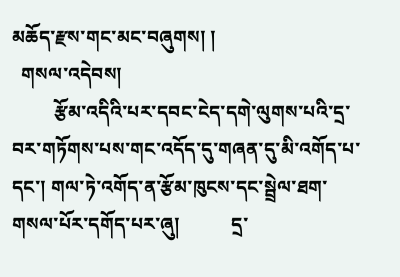མཆོད་རྫས་གང་མང་བཞུགས། །
  གསལ་འདེབས།
         རྩོམ་འདིའི་པར་དབང་ངེད་དགེ་ལུགས་པའི་དྲ་བར་གཏོགས་པས་གང་འདོད་དུ་གཞན་དུ་མི་འགོད་པ་དང་། གལ་ཏེ་འགོད་ན་རྩོམ་ཁུངས་དང་སྦྲེལ་ཐག་གསལ་པོར་དགོད་པར་ཞུ།           དྲ་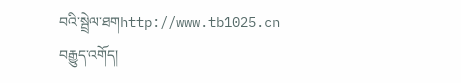བའི་སྦྲེལ་ཐགhttp://www.tb1025.cn
བརྒྱུད་འགོད།